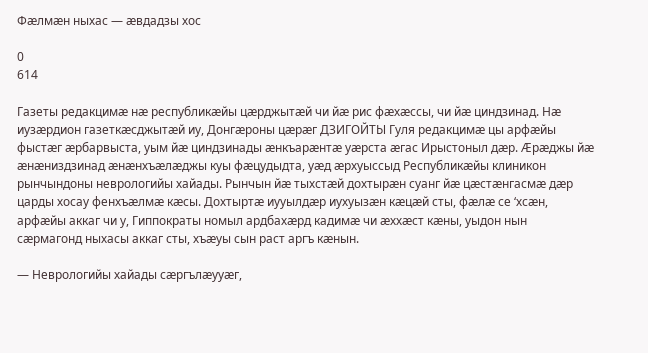Фæлмæн ныхас — æвдадзы хос

0
614

Газеты редакцимæ нæ республикæйы цæрджытæй чи йæ рис фæхæссы, чи йæ циндзинад. Нæ иузæрдион газеткæсджытæй иу, Донгæроны цæрæг ДЗИГОЙТЫ Гуля редакцимæ цы арфæйы фыстæг æрбарвыста, уым йæ циндзинады æнкъарæнтæ уæрста æгас Ирыстоныл дæр. Æрæджы йæ æнæниздзинад æнæнхъæлæджы куы фæцудыдта, уæд æрхуыссыд Республикæйы клиникон рынчындоны неврологийы хайады. Рынчын йæ тыхстæй дохтырæн суанг йæ цæстæнгасмæ дæр царды хосау фенхъæлмæ кæсы. Дохтыртæ иууылдæр иухуызæн кæцæй сты, фæлæ се ‘хсæн, арфæйы аккаг чи у, Гиппократы номыл ардбахæрд кадимæ чи æххæст кæны, уыдон нын сæрмагонд ныхасы аккаг сты, хъæуы сын раст аргъ кæнын.

— Неврологийы хайады сæргълæууæг,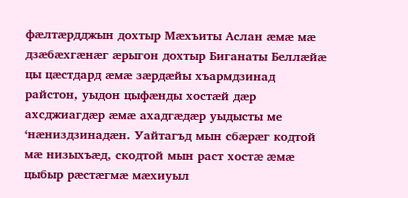фæлтæрдджын дохтыр Мæхъиты Аслан æмæ мæ дзæбæхгæнæг æрыгон дохтыр Биганаты Беллæйæ цы цæстдард æмæ зæрдæйы хъармдзинад райстон, уыдон цыфæнды хостæй дæр ахсджиагдæр æмæ ахадгæдæр уыдысты ме ‘нæниздзинадæн. Уайтагъд мын сбæрæг кодтой мæ низыхъæд, скодтой мын раст хостæ æмæ цыбыр рæстæгмæ мæхиуыл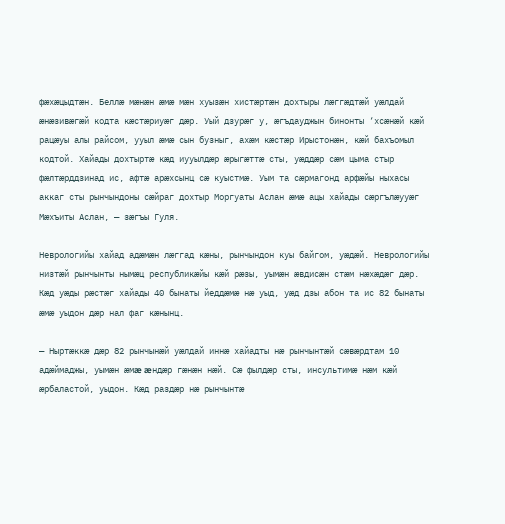фæхæцыдтæн. Беллæ мæнæн æмæ мæн хуызæн хистæртæн дохтыры лæггæдтæй уæлдай æнæзивæгæй кодта кæстæриуæг дæр. Уый дзурæг у, æгъдауджын бинонты ‘хсæнæй кæй рацæуы алы райсом, ууыл æмæ сын бузныг, ахæм кæстæр Ирыстонæн, кæй бахъомыл кодтой. Хайады дохтыртæ кæд иууылдæр æрыгæттæ сты, уæддæр сæм цыма стыр фæлтæрддзинад ис, афтæ арæхсынц сæ куыстмæ. Уым та сæрмагонд арфæйы ныхасы аккаг сты рынчындоны сæйраг дохтыр Моргуаты Аслан æмæ ацы хайады сæргълæууæг Мæхъиты Аслан, — зæгъы Гуля.

Неврологийы хайад адæмæн лæггад кæны, рынчындон куы байгом, уæдæй. Неврологийы низтæй рынчынты нымæц республикæйы кæй рæзы, уымæн æвдисæн стæм нæхæдæг дæр. Кæд уæды рæстæг хайады 40 бынаты йеддæмæ нæ уыд, уæд дзы абон та ис 82 бынаты æмæ уыдон дæр нал фаг кæнынц.

— Ныртæккæ дæр 82 рынчынæй уæлдай иннæ хайадты нæ рынчынтæй сæвæрдтам 10 адæймаджы, уымæн æмæ æндæр гæнæн нæй. Сæ фылдæр сты, инсультимæ нæм кæй æрбаластой, уыдон. Кæд раздæр нæ рынчынтæ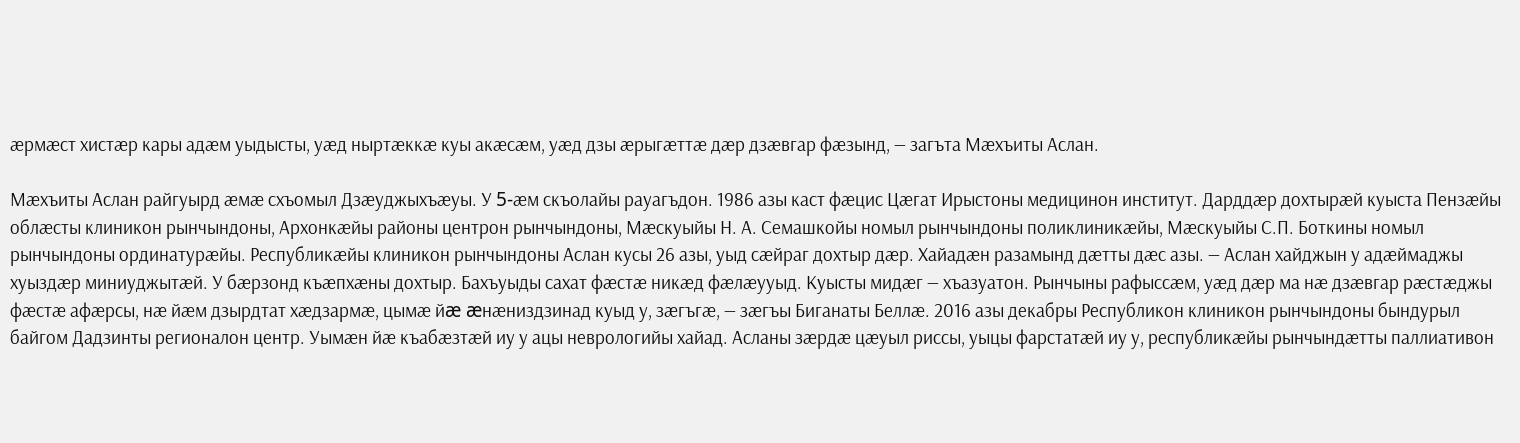æрмæст хистæр кары адæм уыдысты, уæд ныртæккæ куы акæсæм, уæд дзы æрыгæттæ дæр дзæвгар фæзынд, — загъта Мæхъиты Аслан.

Мæхъиты Аслан райгуырд æмæ схъомыл Дзæуджыхъæуы. У 5-æм скъолайы рауагъдон. 1986 азы каст фæцис Цæгат Ирыстоны медицинон институт. Дарддæр дохтырæй куыста Пензæйы облæсты клиникон рынчындоны, Архонкæйы районы центрон рынчындоны, Мæскуыйы Н. А. Семашкойы номыл рынчындоны поликлиникæйы, Мæскуыйы С.П. Боткины номыл рынчындоны ординатурæйы. Республикæйы клиникон рынчындоны Аслан кусы 26 азы, уыд сæйраг дохтыр дæр. Хайадæн разамынд дæтты дæс азы. — Аслан хайджын у адæймаджы хуыздæр миниуджытæй. У бæрзонд къæпхæны дохтыр. Бахъуыды сахат фæстæ никæд фæлæууыд. Куысты мидæг — хъазуатон. Рынчыны рафыссæм, уæд дæр ма нæ дзæвгар рæстæджы фæстæ афæрсы, нæ йæм дзырдтат хæдзармæ, цымæ йæ æнæниздзинад куыд у, зæгъгæ, — зæгъы Биганаты Беллæ. 2016 азы декабры Республикон клиникон рынчындоны бындурыл байгом Дадзинты регионалон центр. Уымæн йæ къабæзтæй иу у ацы неврологийы хайад. Асланы зæрдæ цæуыл риссы, уыцы фарстатæй иу у, республикæйы рынчындæтты паллиативон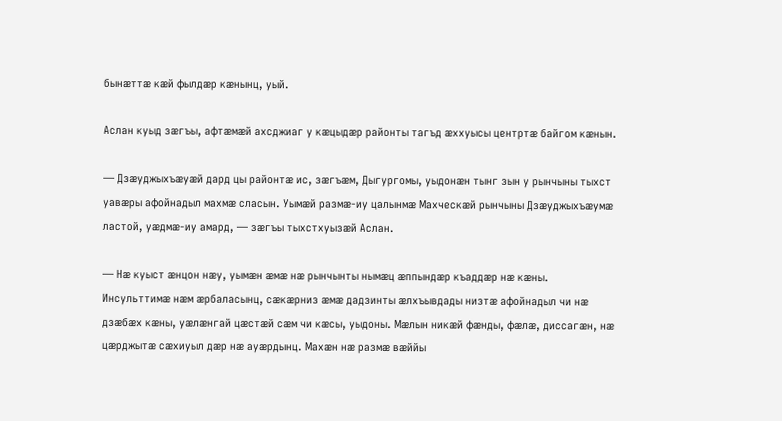бынæттæ кæй фылдæр кæнынц, уый.

Аслан куыд зæгъы, афтæмæй ахсджиаг у кæцыдæр районты тагъд æххуысы центртæ байгом кæнын.

— Дзæуджыхъæуæй дард цы районтæ ис, зæгъæм, Дыгургомы, уыдонæн тынг зын у рынчыны тыхст уавæры афойнадыл махмæ сласын. Уымæй размæ-иу цалынмæ Махческæй рынчыны Дзæуджыхъæумæ ластой, уæдмæ-иу амард, — зæгъы тыхстхуызæй Аслан.

— Нæ куыст æнцон нæу, уымæн æмæ нæ рынчынты нымæц æппындæр къаддæр нæ кæны. Инсульттимæ нæм æрбаласынц, сæкæрниз æмæ дадзинты æлхъывдады низтæ афойнадыл чи нæ дзæбæх кæны, уæлæнгай цæстæй сæм чи кæсы, уыдоны. Мæлын никæй фæнды, фæлæ, диссагæн, нæ цæрджытæ сæхиуыл дæр нæ ауæрдынц. Махæн нæ размæ вæййы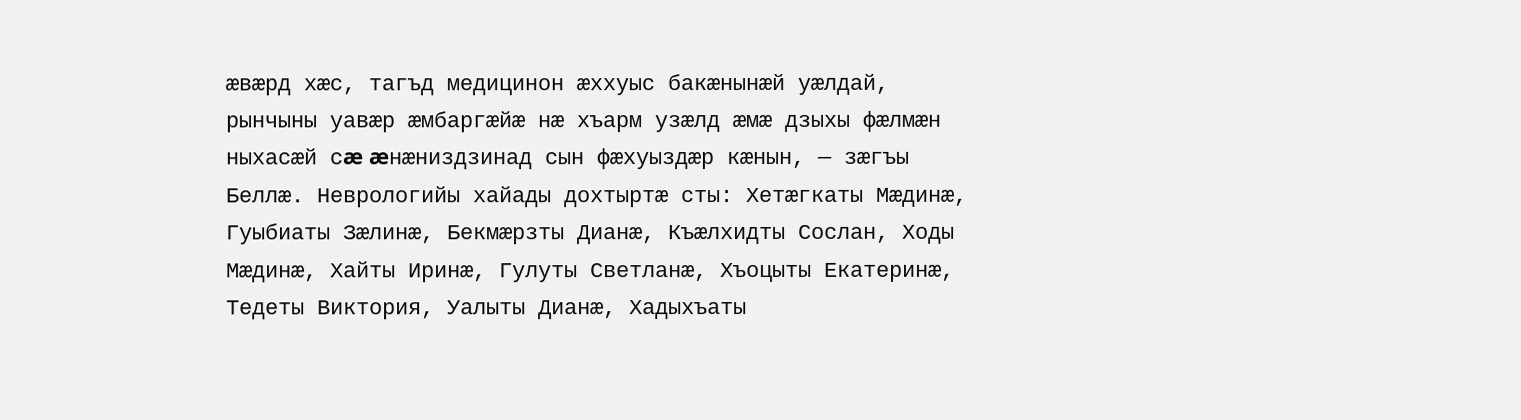æвæрд хæс, тагъд медицинон æххуыс бакæнынæй уæлдай, рынчыны уавæр æмбаргæйæ нæ хъарм узæлд æмæ дзыхы фæлмæн ныхасæй сæ æнæниздзинад сын фæхуыздæр кæнын, — зæгъы Беллæ. Неврологийы хайады дохтыртæ сты: Хетæгкаты Мæдинæ, Гуыбиаты Зæлинæ, Бекмæрзты Дианæ, Къæлхидты Сослан, Ходы Мæдинæ, Хайты Иринæ, Гулуты Светланæ, Хъоцыты Екатеринæ, Тедеты Виктория, Уалыты Дианæ, Хадыхъаты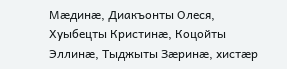Мæдинæ, Диакъонты Олеся, Хуыбецты Кристинæ, Коцойты Эллинæ, Тыджыты Зæринæ, хистæр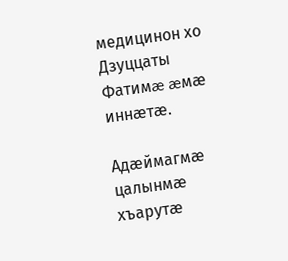медицинон хо Дзуццаты Фатимæ æмæ иннæтæ.

Адæймагмæ цалынмæ хъарутæ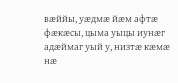вæййы, уæдмæ йæм афтæ фæкæсы, цыма уыцы иунæг адæймаг уый у, низтæ кæмæ нæ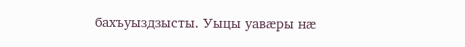бахъуыздзысты. Уыцы уавæры нæ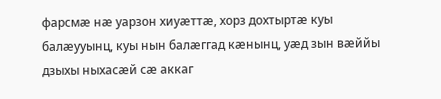фарсмæ нæ уарзон хиуæттæ, хорз дохтыртæ куы балæууынц, куы нын балæггад кæнынц, уæд зын вæййы дзыхы ныхасæй сæ аккаг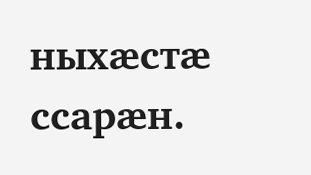ныхæстæ ссарæн.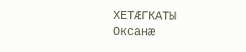ХЕТÆГКАТЫ Оксанæ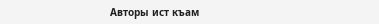Авторы ист къам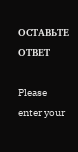ОСТАВЬТЕ ОТВЕТ

Please enter your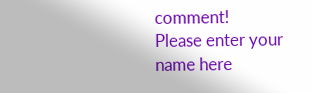comment!
Please enter your name here